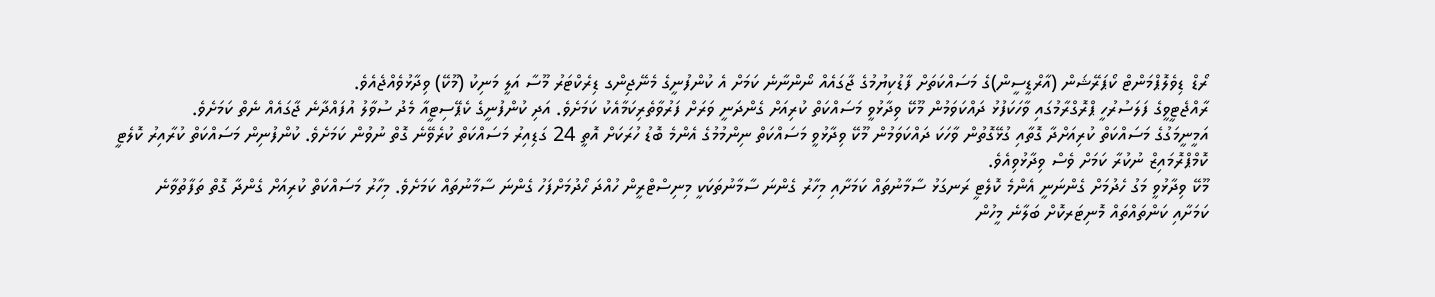ރޯޑް ޑިވެލޮޕްމަންޓް ކޯޕަރޭޝަން (އާރްޑީސީން)ގެ މަސައްކަތަށް ފާޑުކިޔުމުގެ ޖާގައެއް ނޯންނާނެ ކަމަށް އެ ކުންފުނީގެ މެނޭޖިންގ ޑިރެކްޓަރު މޫސާ އަލީ މަނިކު (މޫކޭ) ވިދާޅުވެއްޖެއެވެ.
ރާއްޖެޓީވީގެ ފަލަސުރުހީ ޕްރޮގްރާމުގައި ވާހަކަފުޅު ދައްކަވަމުން މޫކޭ ވިދާޅުވީ މަސައްކަތް ކުރިއަށް ގެންދަނީ ވަރަށް ފަރުވާތެރިކަމާއެކު ކަމަށެވެ. އަދި ކުންފުނީގެ ކެޕޭސިޓީއާ މެދު ސުވާލު އުފައްދާނެ ޖާގައެއް ނެތް ކަމަށެވެ.
އަމީނީމަގުގެ މަސައްކަތް ކުރިއަށްދާ ގޮތާއި ގުޅޭގޮތުން ވާހަކަ ދައްކަވަމުން މޫކޭ ވިދާޅުވީ މަސައްކަތް ނިންމުމުގެ އެންމެ ބޮޑު ހުރަކަށް އޮތީ 24 ގަޑިއިރު މަސައްކަތް ކުރެވޭނެ ގޮތް ނުވުން ކަމަށެވެ. ކުންފުނިން މަސައްކަތް ކުރާއިރު ކޮލެޓީ ކޮމްޕްރޮމައިޒް ނުކުރާ ކަމަށް ވެސް ވިދާޅުވިއެވެ.
މޫކޭ ވިދާޅުވީ މަގު ހެދުމަށް ގެންނަނީ އެންމެ ކޮލެޓީ ރަނގަޅު ސާމާނުތައް ކަމަށާއި މިހާރު ގެންނަ ސާމާނުތަކަކީ މިނިސްޓްރީން ހުއްދަ ހޯދުމަށްފަހު ގެންނަ ސާމާނުތައް ކަމަށެވެ. މިހާރު މަސައްކަތް ކުރިއަށް ގެންދާ ގޮތް ތަފާތުވާނެ ކަމަށާއި ކަންތައްތައް މޮނިޓަރކޮށް ބަލާނެ މީހުން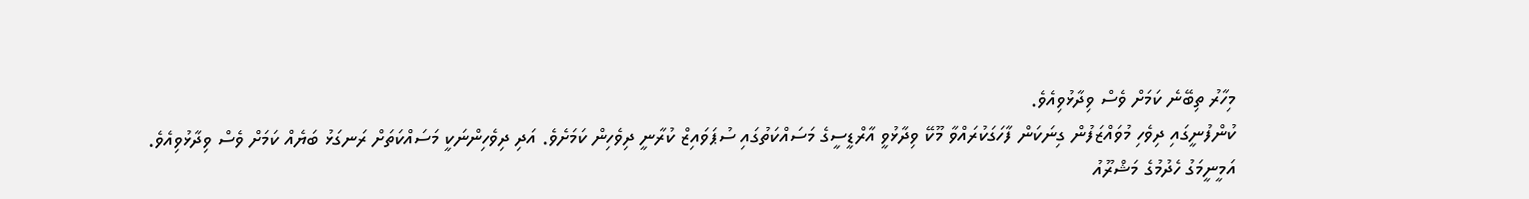މިހާރު ތިބޭނެ ކަމަށް ވެސް ވިދާޅުވިއެވެ.
ކުންފުނީގައި ދިވެހި މުވައްޒަފުން ގިނަކަން ފާހަގަކުރައްވާ މޫކޭ ވިދާޅުވީ އާރްޑީސީގެ މަސައްކަތުގައި ސުޕަވައިޒް ކުރާނީ ދިވެހިން ކަމަށެވެ. އަދި ދިވެހިންނަކީ މަސައްކަތަށް ރަނގަޅު ބަޔެއް ކަމަށް ވެސް ވިދާޅުވިއެވެ.
އަމީނީމަގު ހެދުމުގެ މަޝްރޫއު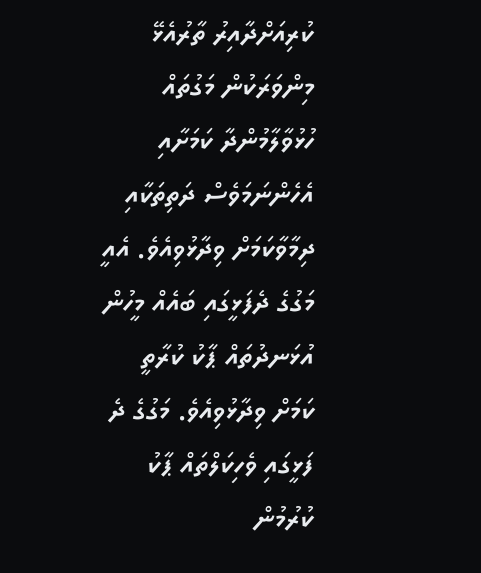ކުރިއަށްދާއިރު ތާރުއެޅޭ މިންވަރަކުން މަގުތައް ހުޅުވާލާމުންދާ ކަމަށާއި އެހެންނަމަވެސް ދަތިތަކާއި ދިމާވާކަމަށް ވިދާޅުވިއެވެ. އެއީ މަގުގެ ދެފަޅީގައި ބައެއް މީހުން އުޅަނދުތައް ޕާކު ކުރާތީ ކަމަށް ވިދާޅުވިއެވެ. މަގުގެ ދެ ފަޅީގައި ވެހިކަލްތައް ޕާކު ކުރުމުން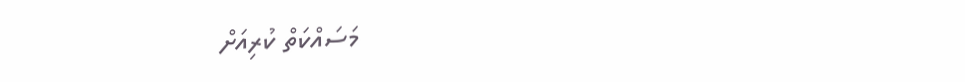މަސައްކަތް ކުރިއަށް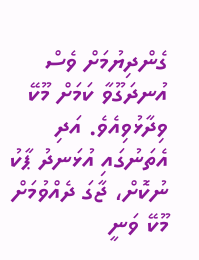ގެންދިޔުމަށް ވެސް އުނދަގޫވާ ކަމަށް މޫކޭ ވިދާޅުވިއެވެ. އަދި އެތަނުގައި އުޅަނދު ޕާކު ނުކޮށް، ޖާގަ ދެއްވުމަށް މޫކޭ ވަނީ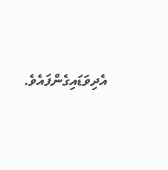އެދިވަޑައިގެންފައެވެ.